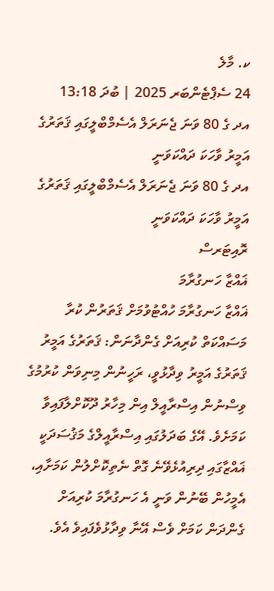ކ. މާލެ
24 ސެޕްޓެންބަރ 2025 | ބުދަ 13:18
އދ ގެ 80 ވަނަ ޖެނަރަލް އެސެމްބްލީގައި ޤަތަރުގެ އަމީރު ވާހަކަ ދައްކަވަނީ
އދ ގެ 80 ވަނަ ޖެނަރަލް އެސެމްބްލީގައި ޤަތަރުގެ އަމީރު ވާހަކަ ދައްކަވަނީ
ރޮއިޓަރސް
ޣައްޒާ ހަނގުރާމަ
ޣައްޒާ ހަނގުރާމަ ހުއްޓުވުމަށް ޤަތަރުން ކުރާ މަސައްކަތް ކުރިއަށް ގެންދާނަން: ޤަތަރުގެ އަމީރު
ޤަތަރުގެ އަމީރު ވިދާޅުވީ، ރަހީނުން މިނިވަން ކުރުމުގެ ވިސްނުން އިސްރާއީލް އިން މިހާރު ދޫކޮށްލާފައިވާ ކަމަށެވެ. އޭގެ ބަދަލުގައި އިސްރާއީލްގެ މަޤުސަދަކީ ޣައްޒާގައި ދިރިއުޅެވޭނެ ގޮތް ނެތިކޮށްލުން ކަމަށާއި، އެމީހުން ބޭނުން ވަނީ އެ ހަނގުރާމަ ކުރިއަށް ގެންދަން ކަމަށް ވެސް އޭނާ ވިދާޅުވެފައިވެ އެވެ.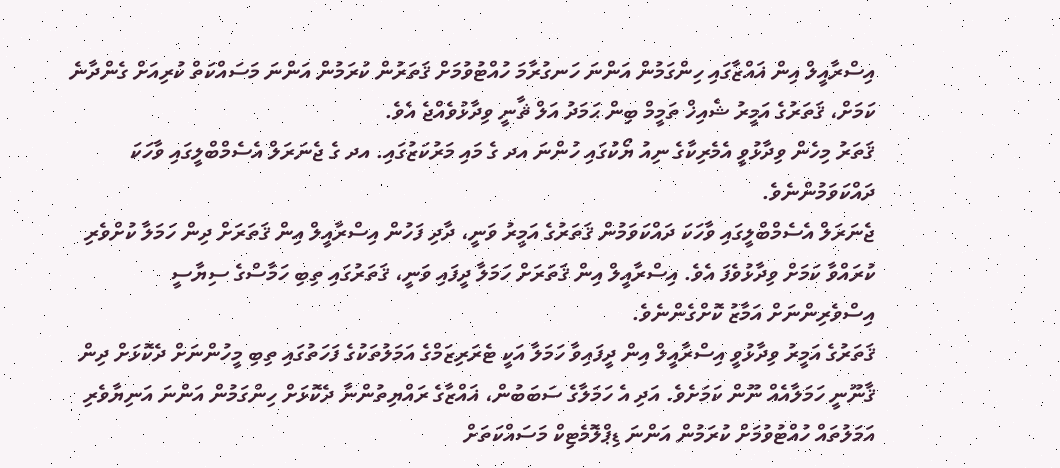އިސްރާއީލް އިން ޣައްޒާގައި ހިންގަމުން އަންނަ ހަނގުރާމަ ހުއްޓުވުމަށް ޤަތަރުން ކުރަމުން އަންނަ މަސައްކަތް ކުރިއަށް ގެންދާނެ ކަމަށް، ޤަތަރުގެ އަމީރު ޝެއިޚް ތަމީމް ބިން ޙަމަދު އަލް ޘާނީ ވިދާޅުވެއްޖެ އެވެ.
ޤަތަރު މިހެން ވިދާޅުވީ އެމެރިކާގެ ނިއު ޔޯކުގައި ހުންނަ އދ ގެ މައި މަރުކަޒުގައި. އދ ގެ ޖެނަރަލް އެސެމްބްލީގައި ވާހަކަ ދައްކަވަމުންނެވެ.
ޖެނަރަލް އެސެމްބްލީގައި ވާހަކަ ދައްކަވަމުން ޤަތަރުގެ އަމީރު ވަނީ، ދާދި ފަހުން އިސްރާއީލް އިން ޤަތަރަށް ދިން ހަމަލާ ކުށްވެރި ކުރައްވާ ކަމަށް ވިދާޅުވެފަ އެވެ. އިސްރާއީލް އިން ޤަތަރަށް ހަމަލާ ދީފައި ވަނީ، ޤަތަރުގައި ތިބި ހަމާސްގެ ސިޔާސީ އިސްވެރިންނަށް އަމާޒު ކޮށްގެންނެވެ.
ޤަތަރުގެ އަމީރު ވިދާޅުވީ އިސްރާއީލް އިން ދީފައިވާ ހަމަލާ އަކީ ޓެރަރިޒަމްގެ އަމަލުތަކުގެ ފަހަތުގައި ތިބި މީހުންނަށް ދެކޮޅަށް ދިން ޤާނޫނީ ހަމަލާއެއް ނޫން ކަމަށެވެ. އަދި އެ ހަމަލާގެ ސަބަބުން، ޣައްޒާގެ ރައްޔިތުންނާ ދެކޮޅަށް ހިންގަމުން އަންނަ އަނިޔާވެރި އަމަލުތައް ހުއްޓުވުމަށް ކުރަމުން އަންނަ ޑިޕްލޮމެޓިކް މަސައްކަތަށް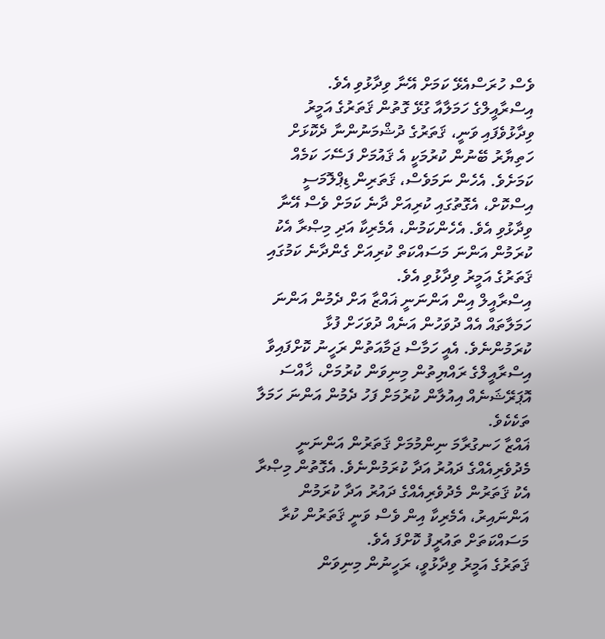ވެސް ހުރަސްއެޅޭ ކަމަށް އޭނާ ވިދާޅުވި އެވެ.
އިސްރާއީލްގެ ހަމަލާއާ ގުޅޭ ގޮތުން ޤަތަރުގެ އަމީރު ވިދާޅުވެފައި ވަނީ، ޤަތަރުގެ ދުޝްމަނުންނާ ދެކޮޅަށް ހަތިޔާރު ބޭނުން ކުރުމަކީ އެ ޤައުމަށް ފަސޭހަ ކަމެއް ކަމަށެވެ. އެހެން ނަމަވެސް، ޤަތަރިން ޑިޕްލޮމަސީ އިސްކޮށް، އެގޮތުގައި ކުރިއަށް ދާނެ ކަމަށް ވެސް އޭނާ ވިދާޅުވި އެވެ. އެހެންކަމުން، އެމެރިކާ އަދި މިޞްރާ އެކު ކުރަމުން އަންނަ މަސައްކަތް ކުރިއަށް ގެންދާނެ ކަމުގައި ޤަތަރުގެ އަމީރު ވިދާޅުވި އެވެ.
އިސްރާއީލް އިން އަންނަނީ ޣައްޒާ އަށް ދެމުން އަންނަ ހަމަލާތައް އެއް ދުވަހުން އަނެއް ދުވަހަށް ފުޅާ ކުރަމުންނެވެ. އެއީ ހަމާސް ޖަމާއަތުން ރަހީނު ކޮށްފައިވާ އިސްރާއީލްގެ ރައްޔިތުން މިނިވަން ކުރުމަށް، ޚާއްސަ އޮޕަރޭޝަނެއް އިއުލާން ކުރުމަށް ފަހު ދެމުން އަންނަ ހަމަލާ ތަކެކެވެ.
ޣައްޒާ ހަނގުރާމަ ނިންމުމަށް ޤަތަރުން އަންނަނީ މެދުވެރިއެއްގެ ދައުރު އަދާ ކުރަމުންނެވެ. އެގޮތުން މިޞްރާ އެކު ޤަތަރުން މެދުވެރިއެއްގެ ދައުރު އަދާ ކުރަމުން އަންނައިރު، އެމެރިކާ އިން ވެސް ވަނީ ޤަތަރުން ކުރާ މަސައްކަތަށް ތައުރީފު ކޮށްފަ އެވެ.
ޤަތަރުގެ އަމީރު ވިދާޅުވީ، ރަހީނުން މިނިވަން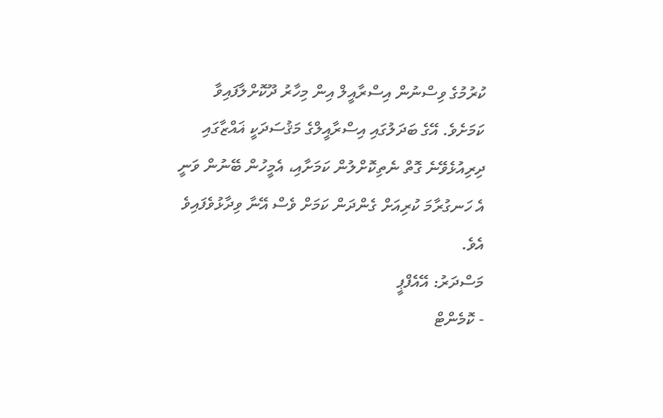ކުރުމުގެ ވިސްނުން އިސްރާއީލް އިން މިހާރު ދޫކޮށްލާފައިވާ ކަމަށެވެ. އޭގެ ބަދަލުގައި އިސްރާއީލްގެ މަޤުސަދަކީ ޣައްޒާގައި ދިރިއުޅެވޭނެ ގޮތް ނެތިކޮށްލުން ކަމަށާއި، އެމީހުން ބޭނުން ވަނީ އެ ހަނގުރާމަ ކުރިއަށް ގެންދަން ކަމަށް ވެސް އޭނާ ވިދާޅުވެފައިވެ އެވެ.
މަސްދަރު: އޭއެފްޕީ
- ކޮމެންޓް